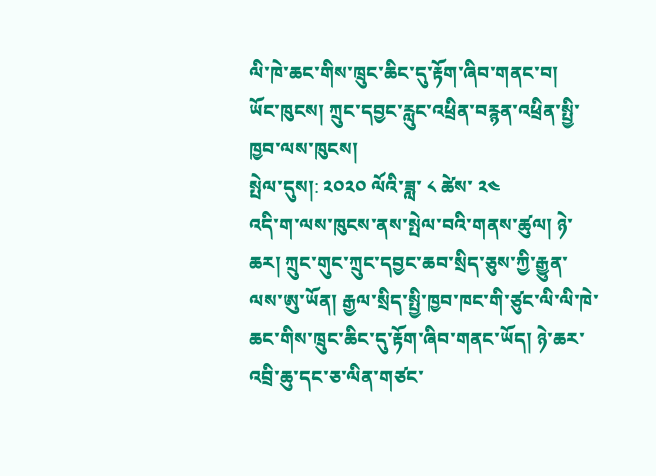ལི་ཁེ་ཆང་གིས་ཁྲུང་ཆིང་དུ་རྟོག་ཞིབ་གནང་བ།
ཡོང་ཁུངས། ཀྲུང་དབྱང་རླུང་འཕྲིན་བརྙན་འཕྲིན་སྤྱི་ཁྱབ་ལས་ཁུངས།
སྤེལ་དུས།: ༢༠༢༠ ལོའི་ཟླ་ ༨ ཚེས་ ༢༤
འདི་ག་ལས་ཁུངས་ནས་སྤེལ་བའི་གནས་ཚུལ། ཉེ་ཆར། ཀྲུང་གུང་ཀྲུང་དབྱང་ཆབ་སྲིད་ཅུས་ཀྱི་རྒྱུན་ལས་ཨུ་ཡོན། རྒྱལ་སྲིད་སྤྱི་ཁྱབ་ཁང་གི་ཙུང་ལི་ལི་ཁེ་ཆང་གིས་ཁྲུང་ཆིང་དུ་རྟོག་ཞིབ་གནང་ཡོད། ཉེ་ཆར་འབྲི་ཆུ་དང་ཅ་ལིན་གཙང་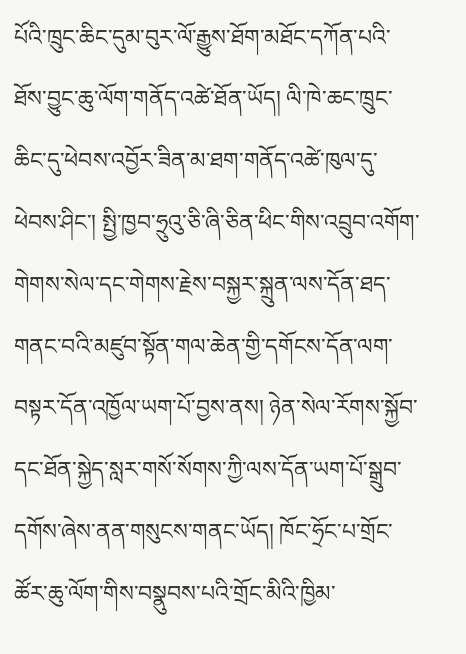པོའི་ཁྲུང་ཆིང་དུམ་བུར་ལོ་རྒྱུས་ཐོག་མཐོང་དཀོན་པའི་ཐོས་བྱུང་ཆུ་ལོག་གནོད་འཚེ་ཐོན་ཡོད། ལི་ཁེ་ཆང་ཁྲུང་ཆིང་དུ་ཕེབས་འབྱོར་ཟིན་མ་ཐག་གནོད་འཚེ་ཁུལ་དུ་ཕེབས་ཤིང་། སྤྱི་ཁྱབ་ཧྲུའུ་ཅི་ཞི་ཅིན་ཕིང་གིས་འབྲུབ་འགོག་གེགས་སེལ་དང་གེགས་རྗེས་བསྐྱར་སྐྲུན་ལས་དོན་ཐད་གནང་བའི་མཛུབ་སྟོན་གལ་ཆེན་གྱི་དགོངས་དོན་ལག་བསྟར་དོན་འཁྱོལ་ཡག་པོ་བྱས་ནས། ཉེན་སེལ་རོགས་སྐྱོབ་དང་ཐོན་སྐྱེད་སླར་གསོ་སོགས་ཀྱི་ལས་དོན་ཡག་པོ་སྒྲུབ་དགོས་ཞེས་ནན་གསུངས་གནང་ཡོད། ཁོང་ཧྲོང་པ་གྲོང་ཚོར་ཆུ་ལོག་གིས་བསྣུབས་པའི་གྲོང་མིའི་ཁྱིམ་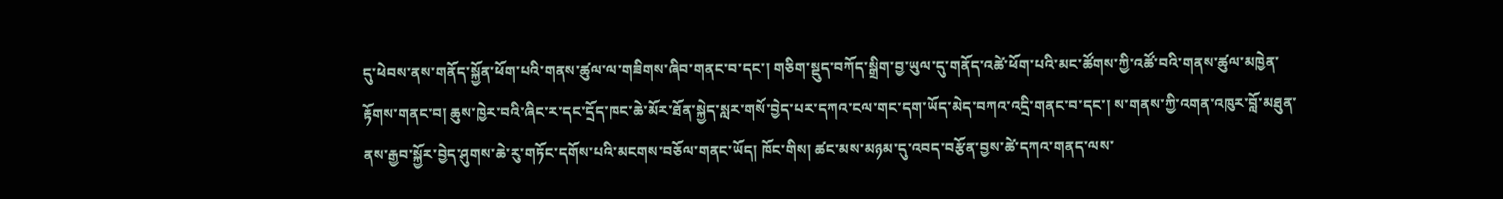དུ་ཕེབས་ནས་གནོད་སྐྱོན་ཕོག་པའི་གནས་ཚུལ་ལ་གཟིགས་ཞིབ་གནང་བ་དང་། གཅིག་སྡུད་བཀོད་སྒྲིག་བྱ་ཡུལ་དུ་གནོད་འཚེ་ཕོག་པའི་མང་ཚོགས་ཀྱི་འཚོ་བའི་གནས་ཚུལ་མཁྱེན་རྟོགས་གནང་བ། ཆུས་ཁྱེར་བའི་ཞིང་ར་དང་དྲོད་ཁང་ཆེ་མོར་ཐོན་སྐྱེད་སླར་གསོ་བྱེད་པར་དཀའ་ངལ་གང་དག་ཡོད་མེད་བཀའ་འདྲི་གནང་བ་དང་། ས་གནས་ཀྱི་འགན་འཁུར་བློ་མཐུན་ནས་རྒྱབ་སྐྱོར་བྱེད་ཤུགས་ཆེ་རུ་གཏོང་དགོས་པའི་མངགས་བཅོལ་གནང་ཡོད། ཁོང་གིས། ཚང་མས་མཉམ་དུ་འབད་བརྩོན་བྱས་ཚེ་དཀའ་གནད་ལས་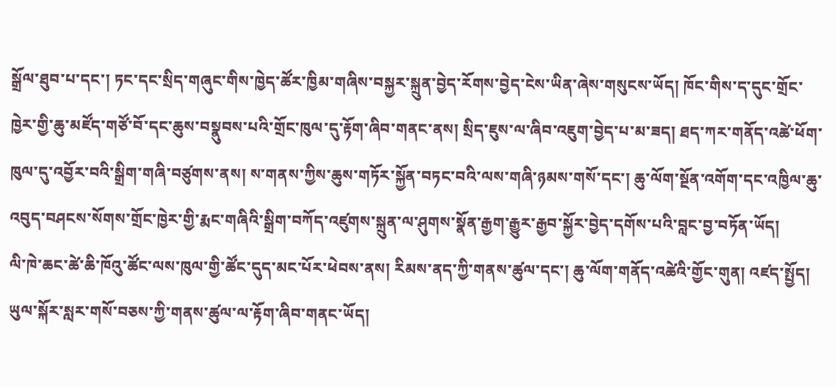སྒྲོལ་ཐུབ་པ་དང་། ཏང་དང་སྲིད་གཞུང་གིས་ཁྱེད་ཚོར་ཁྱིམ་གཞིས་བསྐྱར་སྐྲུན་བྱེད་རོགས་བྱེད་ངེས་ཡིན་ཞེས་གསུངས་ཡོད། ཁོང་གིས་ད་དུང་གྲོང་ཁྱེར་གྱི་ཆུ་མཛོད་གཙོ་བོ་དང་ཆུས་བསྣུབས་པའི་གྲོང་ཁུལ་དུ་རྟོག་ཞིབ་གནང་ནས། སྲིད་ཇུས་ལ་ཞིབ་འཇུག་བྱེད་པ་མ་ཟད། ཐད་ཀར་གནོད་འཚེ་ཕོག་ཁུལ་དུ་འབྱོར་བའི་སྒྲིག་གཞི་བཙུགས་ནས། ས་གནས་ཀྱིས་ཆུས་གཏོར་སྐྱོན་བཏང་བའི་ལས་གཞི་ཉམས་གསོ་དང་། ཆུ་ལོག་སྔོན་འགོག་དང་འཁྱིལ་ཆུ་འབུད་བཤངས་སོགས་གྲོང་ཁྱེར་གྱི་རྨང་གཞིའི་སྒྲིག་བཀོད་འཛུགས་སྐྲུན་ལ་ཤུགས་སྣོན་རྒྱག་རྒྱུར་རྒྱབ་སྐྱོར་བྱེད་དགོས་པའི་བླང་བྱ་བཏོན་ཡོད།
ལི་ཁེ་ཆང་ཚེ་ཆི་ཁོའུ་ཚོང་ལས་ཁུལ་གྱི་ཚོང་དུད་མང་པོར་ཕེབས་ནས། རིམས་ནད་ཀྱི་གནས་ཚུལ་དང་། ཆུ་ལོག་གནོད་འཚེའི་གྱོང་གུན། འཛད་སྤྱོད། ཡུལ་སྐོར་སླར་གསོ་བཅས་ཀྱི་གནས་ཚུལ་ལ་རྟོག་ཞིབ་གནང་ཡོད།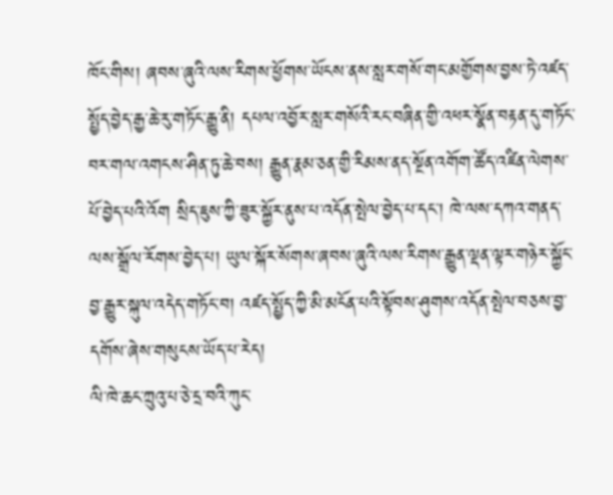ཁོང་གིས། ཞབས་ཞུའི་ལས་རིགས་ཕྱོགས་ཡོངས་ནས་སླར་གསོ་གང་མགྱོགས་བྱས་ཏེ་འཛད་སྤྱོད་བྱེད་རྒྱ་ཆེ་རུ་གཏོང་རྒྱུ་ནི། དཔལ་འབྱོར་སླར་གསོའི་རང་བཞིན་གྱི་འཕར་སྣོན་བརྟན་དུ་གཏོང་བར་གལ་འགངས་ཤིན་ཏུ་ཆེ་བས། རྒྱུན་རྣམ་ཅན་གྱི་རིམས་ནད་སྔོན་འགོག་ཚོད་འཛིན་ལེགས་པོ་བྱེད་པའི་འོག སྲིད་ཇུས་ཀྱི་ཟུར་སྐྱོར་ནུས་པ་འདོན་སྤེལ་བྱེད་པ་དང་། ཁེ་ལས་དཀའ་གནད་ལས་སྒྲོལ་རོགས་བྱེད་པ། ཡུལ་སྐོར་སོགས་ཞབས་ཞུའི་ལས་རིགས་རྒྱུན་ལྡན་ལྟར་གཉེར་སྐྱོང་བྱ་རྒྱུར་སྐུལ་འདེད་གཏོང་བ། འཛད་སྤྱོད་ཀྱི་མི་མངོན་པའི་སྟོབས་ཤུགས་འདོན་སྤེལ་བཅས་བྱ་དགོས་ཞེས་གསུངས་ཡོད་པ་རེད།
ལི་ཁེ་ཆང་ཀྲུའུ་པ་ཅེ་དྲ་བའི་ཀུང་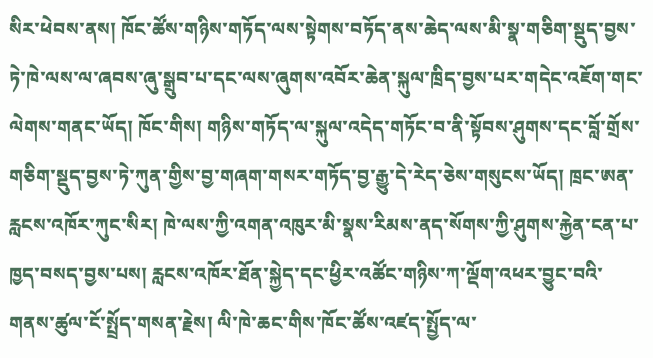སིར་ཕེབས་ནས། ཁོང་ཚོས་གཉིས་གཏོད་ལས་སྟེགས་བཏོད་ནས་ཆེད་ལས་མི་སྣ་གཅིག་སྡུད་བྱས་ཏེ་ཁེ་ལས་ལ་ཞབས་ཞུ་སྒྲུབ་པ་དང་ལས་ཞུགས་འབོར་ཆེན་སྐུལ་ཁྲིད་བྱས་པར་གདེང་འཇོག་གང་ལེགས་གནང་ཡོད། ཁོང་གིས། གཉིས་གཏོད་ལ་སྐུལ་འདེད་གཏོང་བ་ནི་སྟོབས་ཤུགས་དང་བློ་གྲོས་གཅིག་སྡུད་བྱས་ཏེ་ཀུན་གྱིས་བྱ་གཞག་གསར་གཏོད་བྱ་རྒྱུ་དེ་རེད་ཅེས་གསུངས་ཡོད། ཁྲང་ཨན་རླངས་འཁོར་ཀུང་སིར། ཁེ་ལས་ཀྱི་འགན་འཁུར་མི་སྣས་རིམས་ནད་སོགས་ཀྱི་ཤུགས་རྐྱེན་ངན་པ་ཁྱད་བསད་བྱས་པས། རླངས་འཁོར་ཐོན་སྐྱེད་དང་ཕྱིར་འཚོང་གཉིས་ཀ་ལྡོག་འཕར་བྱུང་བའི་གནས་ཚུལ་ངོ་སྤྲོད་གསན་རྗེས། ལི་ཁེ་ཆང་གིས་ཁོང་ཚོས་འཛད་སྤྱོད་ལ་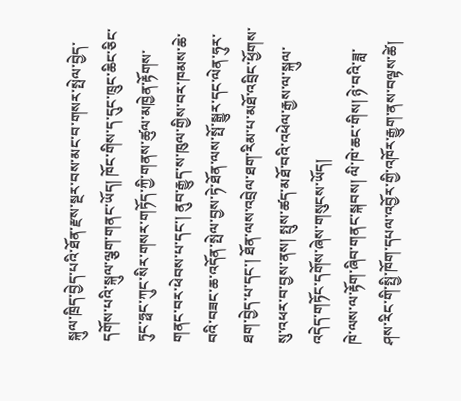སྐུལ་ཁྲིད་བྱེད་པའི་ཐོན་རྫས་སྔར་བས་མང་བ་གསར་སྤེལ་བྱེད་དགོས་པའི་སྐུལ་ལྕག་གནང་ཡོད། ཁོང་གིས་ད་དུང་ཁྲུང་ཆིང་ཅིང་ཏུང་ཧྥང་ཀུང་སིར་གསར་གཏོད་ཀྱི་གནས་ཚུལ་མཁྱེན་རྟོགས་གནང་བར་ཕེབས་པ་དང་། ནུབ་རྒྱུད་ས་ཁུལ་གྱིས་བར་ཁམས་ཆེ་བའི་བཟང་ཆ་འདོན་སྤེལ་བྱས་ཏེ་ཐོན་ལས་སྤོ་སྒྱུར་དང་ལེན་ཧུར་ཐག་བྱེད་པ་དང་། ཐོན་ལས་འབྲེལ་ཐག་རིམ་པ་མཐོ་འབྲིང་ཕྱོགས་སུ་འཕར་བ་བྱས་ནས། སྤུས་ཚད་མཐོ་བའི་འཕེལ་རྒྱས་ལ་སྐུལ་འདེད་གཏོང་དགོས་ཞེས་གསུངས་ཡོད།
ཁེ་ལས་ལ་རྟོག་ཞིབ་གནང་སྐབས། ལི་ཁེ་ཆང་གིས། ཉེ་བའི་ཟླ་ཤས་རིང་གི་སྤྱི་ཁོག་དཔལ་འབྱོར་གྱི་འཁོར་རྒྱུག་ནས་བལྟས་ཚེ།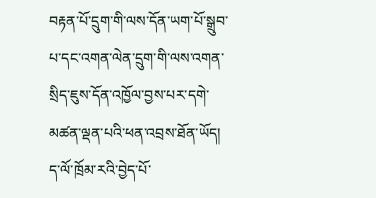བརྟན་པོ་དྲུག་གི་ལས་དོན་ཡག་པོ་སྒྲུབ་པ་དང་འགན་ལེན་དྲུག་གི་ལས་འགན་སྲིད་ཇུས་དོན་འཁྱོལ་བྱས་པར་དགེ་མཚན་ལྡན་པའི་ཕན་འབྲས་ཐོན་ཡོད། ད་ལོ་ཁྲོམ་རའི་བྱེད་པོ་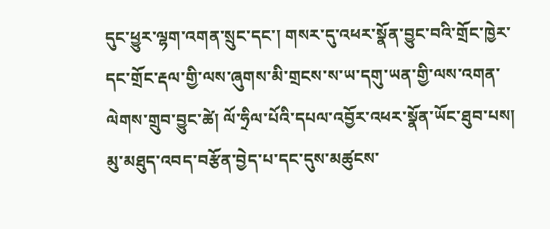དུང་ཕྱུར་ལྷག་འགན་སྲུང་དང་། གསར་དུ་འཕར་སྣོན་བྱུང་བའི་གྲོང་ཁྱེར་དང་གྲོང་རྡལ་གྱི་ལས་ཞུགས་མི་གྲངས་ས་ཡ་དགུ་ཡན་གྱི་ལས་འགན་ལེགས་གྲུབ་བྱུང་ཚེ། ལོ་ཧྲིལ་པོའི་དཔལ་འབྱོར་འཕར་སྣོན་ཡོང་ཐུབ་པས། མུ་མཐུད་འབད་བརྩོན་བྱེད་པ་དང་དུས་མཚུངས་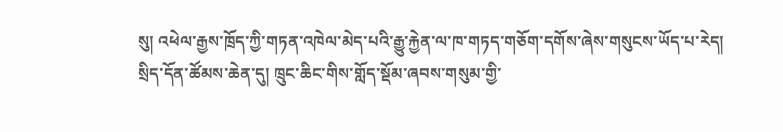སུ། འཕེལ་རྒྱས་ཁྲོད་ཀྱི་གཏན་འཁེལ་མེད་པའི་རྒྱུ་རྐྱེན་ལ་ཁ་གཏད་གཅོག་དགོས་ཞེས་གསུངས་ཡོད་པ་རེད།
སྲིད་དོན་ཚོམས་ཆེན་དུ། ཁྲུང་ཆིང་གིས་གློད་སྡོམ་ཞབས་གསུམ་གྱི་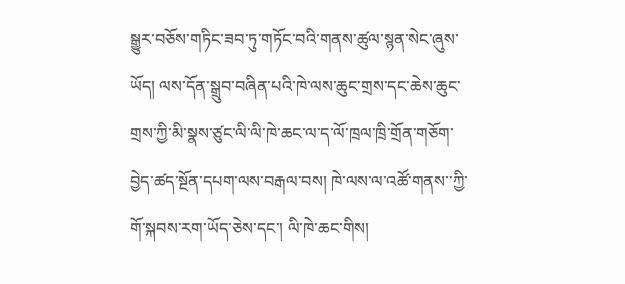སྒྱུར་བཅོས་གཏིང་ཟབ་ཏུ་གཏོང་བའི་གནས་ཚུལ་སྙན་སེང་ཞུས་ཡོད། ལས་དོན་སྒྲུབ་བཞིན་པའི་ཁེ་ལས་ཆུང་གྲས་དང་ཆེས་ཆུང་གྲས་ཀྱི་མི་སྣས་ཙུང་ལི་ལི་ཁེ་ཆང་ལ་ད་ལོ་ཁྲལ་ཁྲི་གྲོན་གཅོག་བྱེད་ཚད་སྔོན་དཔག་ལས་བརྒལ་བས། ཁེ་ལས་ལ་འཚོ་གནས་་ཀྱི་གོ་སྐབས་རག་ཡོད་ཅེས་དང་། ལི་ཁེ་ཆང་གིས།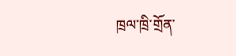ཁྲལ་ཁྲི་གྲོན་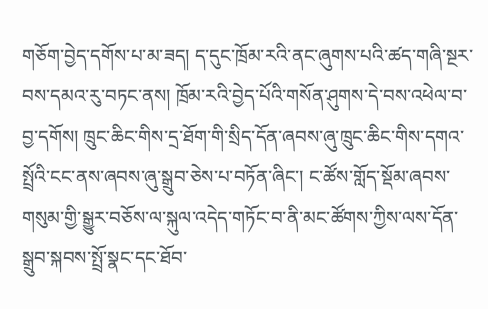གཅོག་བྱེད་དགོས་པ་མ་ཟད། ད་དུང་ཁྲོམ་རའི་ནང་ཞུགས་པའི་ཚད་གཞི་སྔར་བས་དམའ་རུ་བཏང་ནས། ཁྲོམ་རའི་བྱེད་པོའི་གསོན་ཤུགས་དེ་བས་འཕེལ་བ་བྱ་དགོས། ཁྲུང་ཆིང་གིས་དྲ་ཐོག་གི་སྲིད་དོན་ཞབས་ཞུ་ཁྲུང་ཆིང་གིས་དགའ་སྤྲོའི་ངང་ནས་ཞབས་ཞུ་སྒྲུབ་ཅེས་པ་བཏོན་ཞིང་། ང་ཚོས་གློད་སྡོམ་ཞབས་གསུམ་གྱི་སྒྱུར་བཅོས་ལ་སྐུལ་འདེད་གཏོང་བ་ནི་མང་ཚོགས་ཀྱིས་ལས་དོན་སྒྲུབ་སྐབས་སྤྲོ་སྣང་དང་ཐོབ་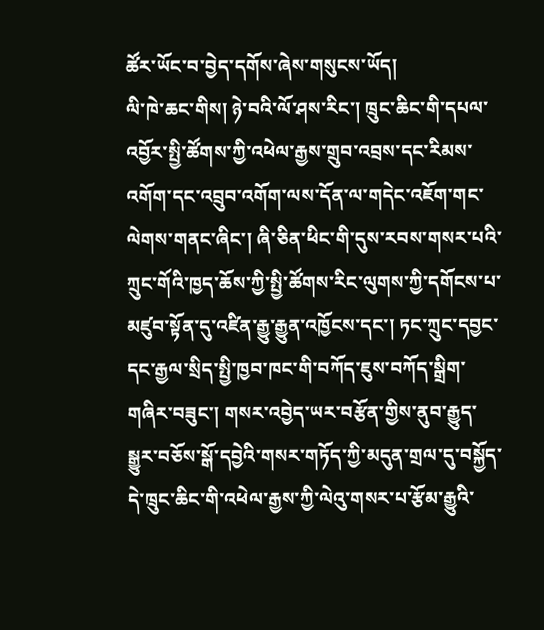ཚོར་ཡོང་བ་བྱེད་དགོས་ཞེས་གསུངས་ཡོད།
ལི་ཁེ་ཆང་གིས། ཉེ་བའི་ལོ་ཤས་རིང་། ཁྲུང་ཆིང་གི་དཔལ་འབྱོར་སྤྱི་ཚོགས་ཀྱི་འཕེལ་རྒྱས་གྲུབ་འབྲས་དང་རིམས་འགོག་དང་འབྲུབ་འགོག་ལས་དོན་ལ་གདེང་འཇོག་གང་ལེགས་གནང་ཞིང་། ཞི་ཅིན་ཕིང་གི་དུས་རབས་གསར་པའི་ཀྲུང་གོའི་ཁྱད་ཆོས་ཀྱི་སྤྱི་ཚོགས་རིང་ལུགས་ཀྱི་དགོངས་པ་མཛུབ་སྟོན་དུ་འཛིན་རྒྱུ་རྒྱུན་འཁྱོངས་དང་། ཏང་ཀྲུང་དབྱང་དང་རྒྱལ་སྲིད་སྤྱི་ཁྱབ་ཁང་གི་བཀོད་ཇུས་བཀོད་སྒྲིག་གཞིར་བཟུང་། གསར་འབྱེད་ཡར་བརྩོན་གྱིས་ནུབ་རྒྱུད་སྒྱུར་བཅོས་སྒོ་དབྱེའི་གསར་གཏོད་ཀྱི་མདུན་གྲལ་དུ་བསྐྱོད་དེ་ཁྲུང་ཆིང་གི་འཕེལ་རྒྱས་ཀྱི་ལེའུ་གསར་པ་རྩོམ་རྒྱུའི་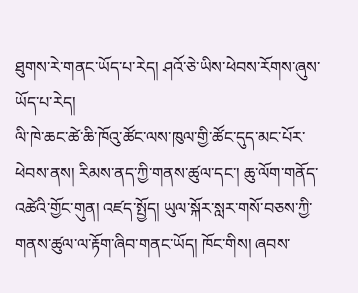ཐུགས་རེ་གནང་ཡོད་པ་རེད། ཤའོ་ཅེ་ཡིས་ཕེབས་རོགས་ཞུས་ཡོད་པ་རེད།
ལི་ཁེ་ཆང་ཚེ་ཆི་ཁོའུ་ཚོང་ལས་ཁུལ་གྱི་ཚོང་དུད་མང་པོར་ཕེབས་ནས། རིམས་ནད་ཀྱི་གནས་ཚུལ་དང་། ཆུ་ལོག་གནོད་འཚེའི་གྱོང་གུན། འཛད་སྤྱོད། ཡུལ་སྐོར་སླར་གསོ་བཅས་ཀྱི་གནས་ཚུལ་ལ་རྟོག་ཞིབ་གནང་ཡོད། ཁོང་གིས། ཞབས་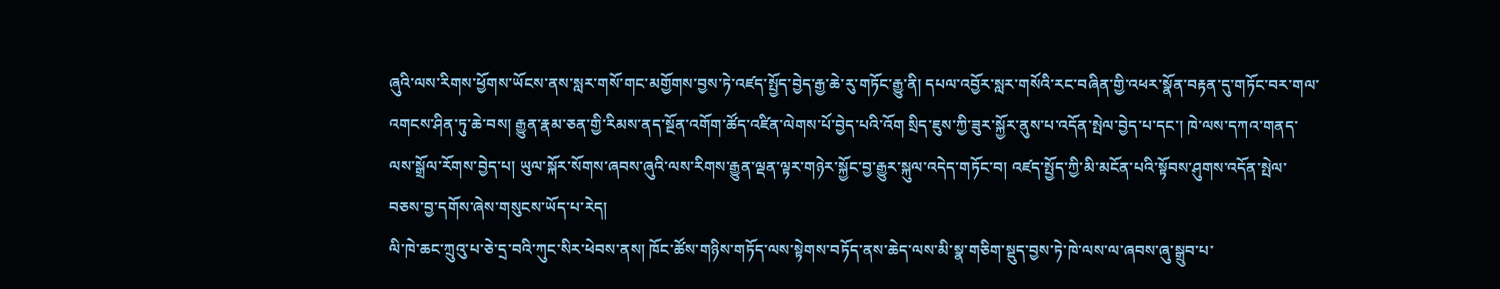ཞུའི་ལས་རིགས་ཕྱོགས་ཡོངས་ནས་སླར་གསོ་གང་མགྱོགས་བྱས་ཏེ་འཛད་སྤྱོད་བྱེད་རྒྱ་ཆེ་རུ་གཏོང་རྒྱུ་ནི། དཔལ་འབྱོར་སླར་གསོའི་རང་བཞིན་གྱི་འཕར་སྣོན་བརྟན་དུ་གཏོང་བར་གལ་འགངས་ཤིན་ཏུ་ཆེ་བས། རྒྱུན་རྣམ་ཅན་གྱི་རིམས་ནད་སྔོན་འགོག་ཚོད་འཛིན་ལེགས་པོ་བྱེད་པའི་འོག སྲིད་ཇུས་ཀྱི་ཟུར་སྐྱོར་ནུས་པ་འདོན་སྤེལ་བྱེད་པ་དང་། ཁེ་ལས་དཀའ་གནད་ལས་སྒྲོལ་རོགས་བྱེད་པ། ཡུལ་སྐོར་སོགས་ཞབས་ཞུའི་ལས་རིགས་རྒྱུན་ལྡན་ལྟར་གཉེར་སྐྱོང་བྱ་རྒྱུར་སྐུལ་འདེད་གཏོང་བ། འཛད་སྤྱོད་ཀྱི་མི་མངོན་པའི་སྟོབས་ཤུགས་འདོན་སྤེལ་བཅས་བྱ་དགོས་ཞེས་གསུངས་ཡོད་པ་རེད།
ལི་ཁེ་ཆང་ཀྲུའུ་པ་ཅེ་དྲ་བའི་ཀུང་སིར་ཕེབས་ནས། ཁོང་ཚོས་གཉིས་གཏོད་ལས་སྟེགས་བཏོད་ནས་ཆེད་ལས་མི་སྣ་གཅིག་སྡུད་བྱས་ཏེ་ཁེ་ལས་ལ་ཞབས་ཞུ་སྒྲུབ་པ་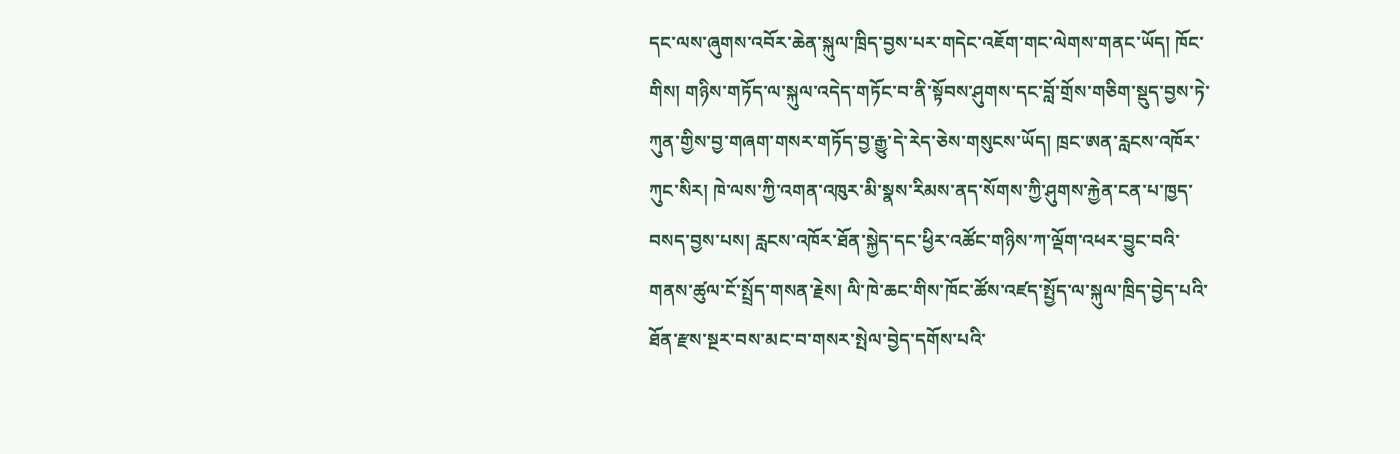དང་ལས་ཞུགས་འབོར་ཆེན་སྐུལ་ཁྲིད་བྱས་པར་གདེང་འཇོག་གང་ལེགས་གནང་ཡོད། ཁོང་གིས། གཉིས་གཏོད་ལ་སྐུལ་འདེད་གཏོང་བ་ནི་སྟོབས་ཤུགས་དང་བློ་གྲོས་གཅིག་སྡུད་བྱས་ཏེ་ཀུན་གྱིས་བྱ་གཞག་གསར་གཏོད་བྱ་རྒྱུ་དེ་རེད་ཅེས་གསུངས་ཡོད། ཁྲང་ཨན་རླངས་འཁོར་ཀུང་སིར། ཁེ་ལས་ཀྱི་འགན་འཁུར་མི་སྣས་རིམས་ནད་སོགས་ཀྱི་ཤུགས་རྐྱེན་ངན་པ་ཁྱད་བསད་བྱས་པས། རླངས་འཁོར་ཐོན་སྐྱེད་དང་ཕྱིར་འཚོང་གཉིས་ཀ་ལྡོག་འཕར་བྱུང་བའི་གནས་ཚུལ་ངོ་སྤྲོད་གསན་རྗེས། ལི་ཁེ་ཆང་གིས་ཁོང་ཚོས་འཛད་སྤྱོད་ལ་སྐུལ་ཁྲིད་བྱེད་པའི་ཐོན་རྫས་སྔར་བས་མང་བ་གསར་སྤེལ་བྱེད་དགོས་པའི་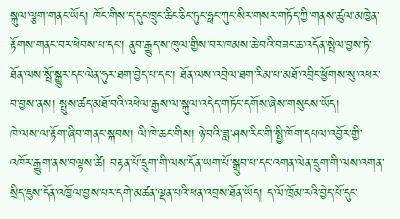སྐུལ་ལྕག་གནང་ཡོད། ཁོང་གིས་ད་དུང་ཁྲུང་ཆིང་ཅིང་ཏུང་ཧྥང་ཀུང་སིར་གསར་གཏོད་ཀྱི་གནས་ཚུལ་མཁྱེན་རྟོགས་གནང་བར་ཕེབས་པ་དང་། ནུབ་རྒྱུད་ས་ཁུལ་གྱིས་བར་ཁམས་ཆེ་བའི་བཟང་ཆ་འདོན་སྤེལ་བྱས་ཏེ་ཐོན་ལས་སྤོ་སྒྱུར་དང་ལེན་ཧུར་ཐག་བྱེད་པ་དང་། ཐོན་ལས་འབྲེལ་ཐག་རིམ་པ་མཐོ་འབྲིང་ཕྱོགས་སུ་འཕར་བ་བྱས་ནས། སྤུས་ཚད་མཐོ་བའི་འཕེལ་རྒྱས་ལ་སྐུལ་འདེད་གཏོང་དགོས་ཞེས་གསུངས་ཡོད།
ཁེ་ལས་ལ་རྟོག་ཞིབ་གནང་སྐབས། ལི་ཁེ་ཆང་གིས། ཉེ་བའི་ཟླ་ཤས་རིང་གི་སྤྱི་ཁོག་དཔལ་འབྱོར་གྱི་འཁོར་རྒྱུག་ནས་བལྟས་ཚེ། བརྟན་པོ་དྲུག་གི་ལས་དོན་ཡག་པོ་སྒྲུབ་པ་དང་འགན་ལེན་དྲུག་གི་ལས་འགན་སྲིད་ཇུས་དོན་འཁྱོལ་བྱས་པར་དགེ་མཚན་ལྡན་པའི་ཕན་འབྲས་ཐོན་ཡོད། ད་ལོ་ཁྲོམ་རའི་བྱེད་པོ་དུང་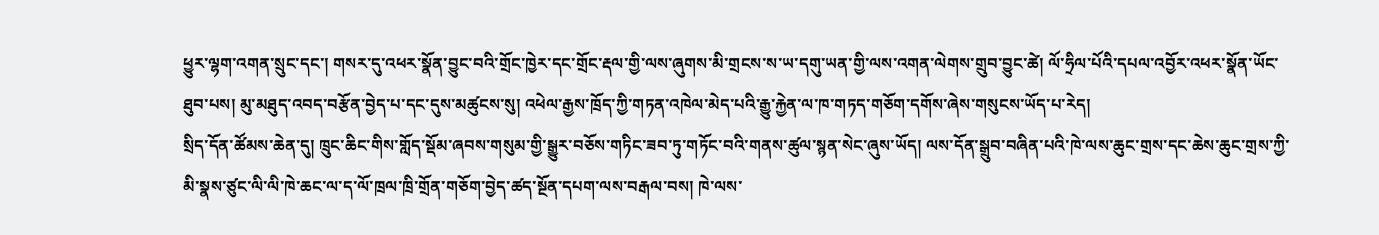ཕྱུར་ལྷག་འགན་སྲུང་དང་། གསར་དུ་འཕར་སྣོན་བྱུང་བའི་གྲོང་ཁྱེར་དང་གྲོང་རྡལ་གྱི་ལས་ཞུགས་མི་གྲངས་ས་ཡ་དགུ་ཡན་གྱི་ལས་འགན་ལེགས་གྲུབ་བྱུང་ཚེ། ལོ་ཧྲིལ་པོའི་དཔལ་འབྱོར་འཕར་སྣོན་ཡོང་ཐུབ་པས། མུ་མཐུད་འབད་བརྩོན་བྱེད་པ་དང་དུས་མཚུངས་སུ། འཕེལ་རྒྱས་ཁྲོད་ཀྱི་གཏན་འཁེལ་མེད་པའི་རྒྱུ་རྐྱེན་ལ་ཁ་གཏད་གཅོག་དགོས་ཞེས་གསུངས་ཡོད་པ་རེད།
སྲིད་དོན་ཚོམས་ཆེན་དུ། ཁྲུང་ཆིང་གིས་གློད་སྡོམ་ཞབས་གསུམ་གྱི་སྒྱུར་བཅོས་གཏིང་ཟབ་ཏུ་གཏོང་བའི་གནས་ཚུལ་སྙན་སེང་ཞུས་ཡོད། ལས་དོན་སྒྲུབ་བཞིན་པའི་ཁེ་ལས་ཆུང་གྲས་དང་ཆེས་ཆུང་གྲས་ཀྱི་མི་སྣས་ཙུང་ལི་ལི་ཁེ་ཆང་ལ་ད་ལོ་ཁྲལ་ཁྲི་གྲོན་གཅོག་བྱེད་ཚད་སྔོན་དཔག་ལས་བརྒལ་བས། ཁེ་ལས་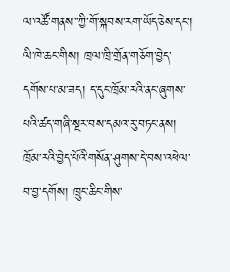ལ་འཚོ་གནས་་ཀྱི་གོ་སྐབས་རག་ཡོད་ཅེས་དང་། ལི་ཁེ་ཆང་གིས། ཁྲལ་ཁྲི་གྲོན་གཅོག་བྱེད་དགོས་པ་མ་ཟད། ད་དུང་ཁྲོམ་རའི་ནང་ཞུགས་པའི་ཚད་གཞི་སྔར་བས་དམའ་རུ་བཏང་ནས། ཁྲོམ་རའི་བྱེད་པོའི་གསོན་ཤུགས་དེ་བས་འཕེལ་བ་བྱ་དགོས། ཁྲུང་ཆིང་གིས་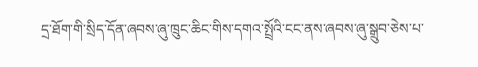དྲ་ཐོག་གི་སྲིད་དོན་ཞབས་ཞུ་ཁྲུང་ཆིང་གིས་དགའ་སྤྲོའི་ངང་ནས་ཞབས་ཞུ་སྒྲུབ་ཅེས་པ་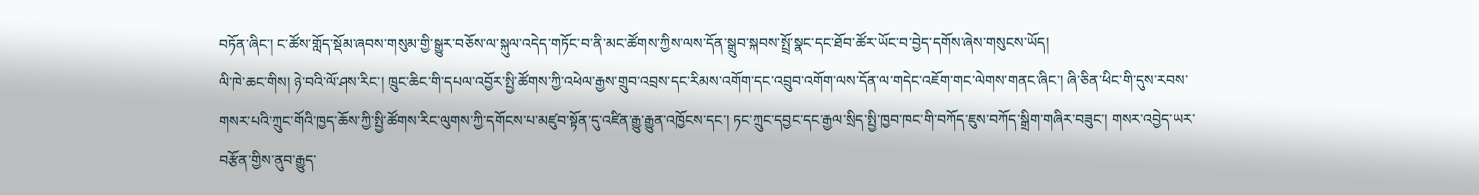བཏོན་ཞིང་། ང་ཚོས་གློད་སྡོམ་ཞབས་གསུམ་གྱི་སྒྱུར་བཅོས་ལ་སྐུལ་འདེད་གཏོང་བ་ནི་མང་ཚོགས་ཀྱིས་ལས་དོན་སྒྲུབ་སྐབས་སྤྲོ་སྣང་དང་ཐོབ་ཚོར་ཡོང་བ་བྱེད་དགོས་ཞེས་གསུངས་ཡོད།
ལི་ཁེ་ཆང་གིས། ཉེ་བའི་ལོ་ཤས་རིང་། ཁྲུང་ཆིང་གི་དཔལ་འབྱོར་སྤྱི་ཚོགས་ཀྱི་འཕེལ་རྒྱས་གྲུབ་འབྲས་དང་རིམས་འགོག་དང་འབྲུབ་འགོག་ལས་དོན་ལ་གདེང་འཇོག་གང་ལེགས་གནང་ཞིང་། ཞི་ཅིན་ཕིང་གི་དུས་རབས་གསར་པའི་ཀྲུང་གོའི་ཁྱད་ཆོས་ཀྱི་སྤྱི་ཚོགས་རིང་ལུགས་ཀྱི་དགོངས་པ་མཛུབ་སྟོན་དུ་འཛིན་རྒྱུ་རྒྱུན་འཁྱོངས་དང་། ཏང་ཀྲུང་དབྱང་དང་རྒྱལ་སྲིད་སྤྱི་ཁྱབ་ཁང་གི་བཀོད་ཇུས་བཀོད་སྒྲིག་གཞིར་བཟུང་། གསར་འབྱེད་ཡར་བརྩོན་གྱིས་ནུབ་རྒྱུད་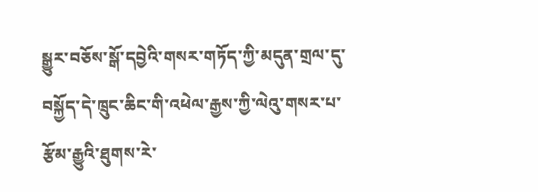སྒྱུར་བཅོས་སྒོ་དབྱེའི་གསར་གཏོད་ཀྱི་མདུན་གྲལ་དུ་བསྐྱོད་དེ་ཁྲུང་ཆིང་གི་འཕེལ་རྒྱས་ཀྱི་ལེའུ་གསར་པ་རྩོམ་རྒྱུའི་ཐུགས་རེ་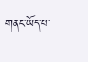གནང་ཡོད་པ་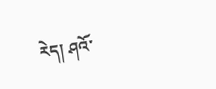རེད། ཤའོ་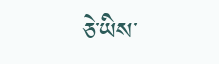ཅེ་ཡིས་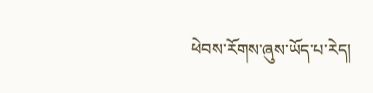ཕེབས་རོགས་ཞུས་ཡོད་པ་རེད།